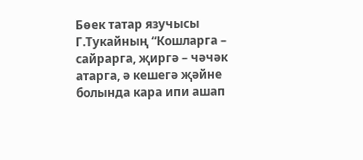Бөек татар язучысы Г.Тукайның “Кошларга – сайрарга, җиргә – чәчәк атарга, ә кешегә җәйне болында кара ипи ашап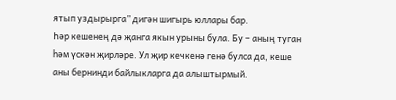ятып уздырырга” дигән шигырь юллары бар.
Һәр кешенең дә җанга якын урыны була. Бу – аның туган һәм үскән җирләре. Ул җир кечкенә генә булса да, кеше аны бернинди байлыкларга да алыштырмый.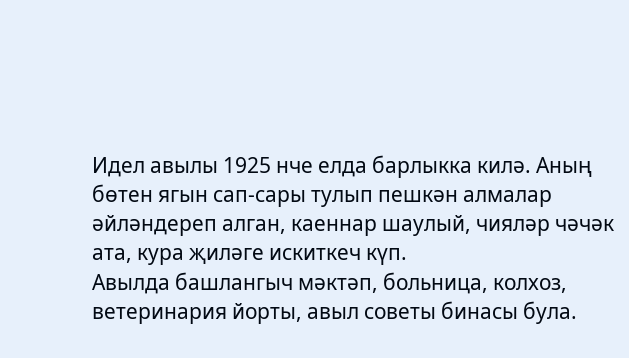Идел авылы 1925 нче елда барлыкка килә. Аның бөтен ягын сап-сары тулып пешкән алмалар әйләндереп алган, каеннар шаулый, чияләр чәчәк ата, кура җиләге искиткеч күп.
Авылда башлангыч мәктәп, больница, колхоз, ветеринария йорты, авыл советы бинасы була.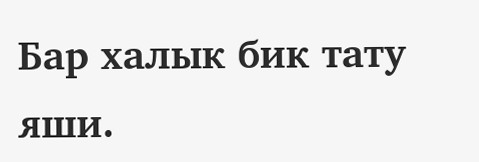Бар халык бик тату яши.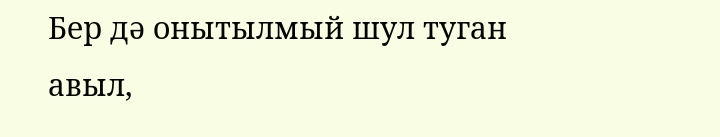Бер дә онытылмый шул туган авыл,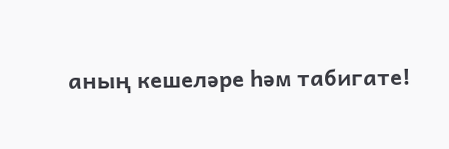аның кешеләре һәм табигате!